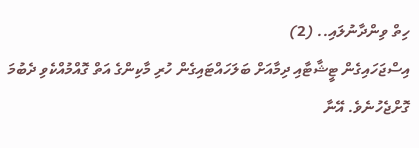ހިތް ވިންދާނުލައި.. (2)
އިސްޖަހައިގެން ޓީޝާޓާއި ދިމާއަށް ބަލަހައްޓައިގެން ހުރި މާކިންގެ އަތް ގޮއްމުއްކެވި ދެބުމަ ގޮށްޖެހުނެވެ. އޭނާ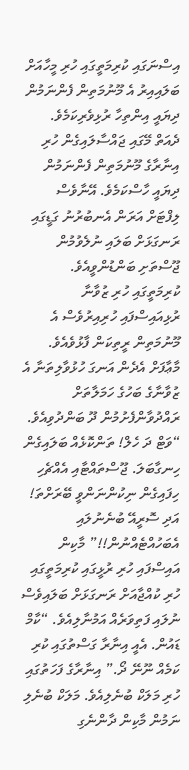އިސްނަގައި ކުރިމަތީގައި ހުރި މީހާއަށް ބަލައިއިރު އެ މޫނުމަތިން ފެންނަމުން ދިޔައީ އިންތިހާ ރުޅިވެރިކަމެވެ.
ދެއަތް މޭގައި ޖައްސާލައިގެން ހުރި އިނާރާގެ މޫނުމަތިން ފެންނަމުން ދިޔައީ ހާސްކަމެވެ. އޭނާވެސް ލިފްޓަށް އަރަން އެނބުރުނު ގަޑީގައި ރަނގަޅަށް ބަލައި ނުލެވުމުން ޖޫސްތަށި ބަންޑުންވީއެވެ. ކުރިމަތީގައި ހުރި ޒުވާނާ ރުޅިއައިސްފައި ހުރިއިރުވެސް އެ މޫނުމަތިން ރީތިކަން ފާޅުވެއެވެ. މާޢާފަށް އެދެން އަނގަ ހުޅުވާލިތަނާ އެ ޒުވާނާގެ ބަހުގެ ހަމަލާތަށް ރައްދުވާންފެށުމުން ދޫ ބަންދުވިއެވެ.
“ވަޓް ދަ ހެލް! ތަންކޮޅެއް ބަލައިގެން ހިނގާބަލަ. ޖޫސްތައްޓާއި އެއްޗެހި ހިފައިގެން ނިކުންނަންވީ ބޭރަށްތަ! އަދި ސޮރީއޭ ބުނެނުލައި އެބަހުއްޓެއްނުން!!” މާކިން އައިސްފައި ހުރި ރުޅީގައި ކުރިމަތީގައި ހުރި ކުއްޖާއަށް ރަނގަޅަށް ބަލައިވެސް ނުލައި ފަތިވަރެއް އަމުނާލިއެވެ. “ކާމް ޑައުން. އެއީ އިނާރާ ގަސްތުގައި ކުރި ކަމެއް ނޫނޭ ދޯ.” އިނާރާގެ ފަހަތުގައި ހުރި މަލަކް ބުނެލިއެވެ. މަލަކް ބުނެލި ނަމުން މާކިން ދާންނެގި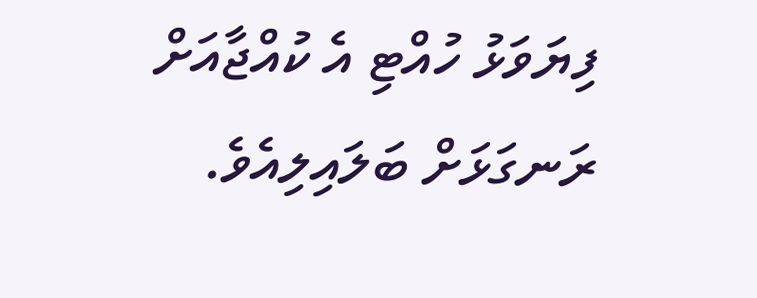ފިޔަވަޅު ހުއްޓި އެ ކުއްޖާއަށް ރަނގަޅަށް ބަލައިލިއެވެ.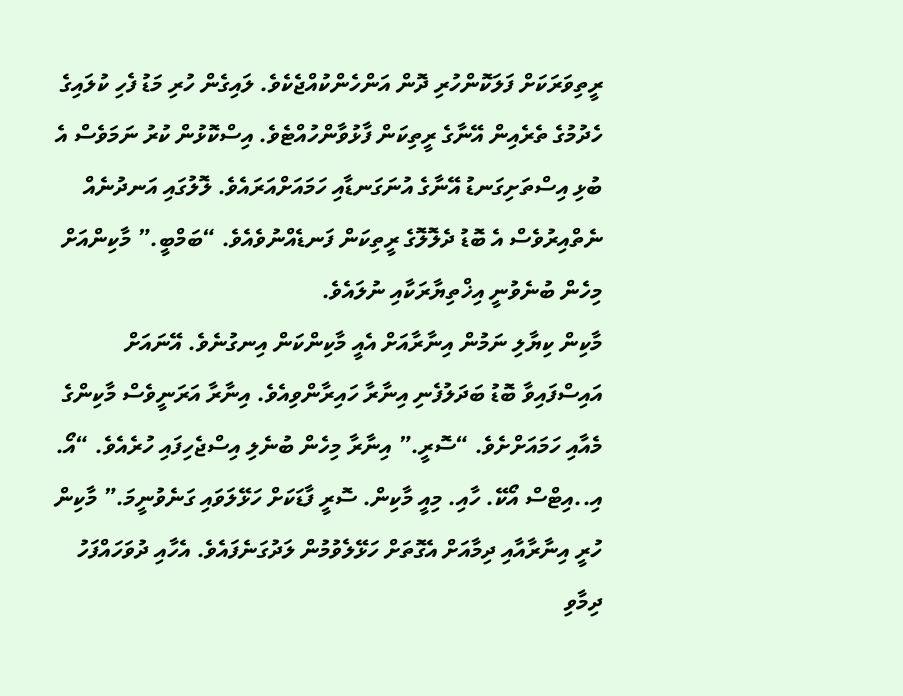ރީތިވަރަކަށް ފަލަކޮންހުރި ދޮން އަންހެންކުއްޖެކެވެ. ލައިގެން ހުރި މަޑު ފެހި ކުލައިގެ ހެދުމުގެ ތެރެއިން އޭނާގެ ރީތިކަން ފާޅުވާންހުއްޓެވެ. އިސްކޮޅުން ކުރު ނަމަވެސް އެ ބުޅި އިސްތަށިގަނޑު އޭނާގެ އުނަގަނޑާއި ހަމައަށްއަރައެވެ. ލޮލުގައި އަނދުނެއް ނެތްއިރުވެސް އެ ބޮޑު ދެލޮލޮގެ ރީތިކަން ފަނޑެއްނުވެއެވެ. “ބަމްބީ.” މާކިންއަށް މިހެން ބުނެވުނީ އިޚްތިޔާރަކާއި ނުލައެވެ.
މާކިން ކިޔާލި ނަމުން އިނާރާއަށް އެއީ މާކިންކަން އިނގުނެވެ. އޭނައަށް އައިސްފައިވާ ބޮޑު ބަދަލުފެނި އިނާރާ ހައިރާންވިއެވެ. އިނާރާ އަރަނީވެސް މާކިންގެ މެއާއި ހަމައަށްށެވެ. “ސޮރީ.” އިނާރާ މިހެން ބުނެލި އިސްޖެހިފައި ހުރެއެވެ. “އޯ. އި..އިޓްސް އޯކޭ. ހާއި. މިއީ މާކިން. ސޮރީ ފާޑަކަށް ހަޅޭލަވައި ގަނެވުނީމަ.” މާކިން ހުރީ އިނާރާއާއި ދިމާއަށް އެގޮތަށް ހަޅޭލެވުމުން ލަދުގަނެފައެވެ. އެހާއި ދުވަހައްފަހު ދިމާވި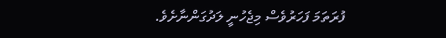ފުރަތަމަ ފަހަރުވެސް މިޖެހުނީ ލަދުގަންނާށެވެ.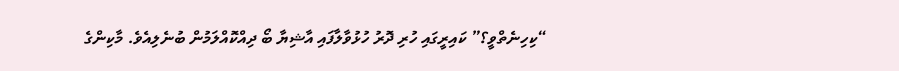“ކިހިނެތްވީ؟” ކައިރީގައި ހުރި ދޮރު ހުޅުވާލާފައި އާޝިޔާ ބޯ ދިއްކޮއްލަމުން ބުނެލިއެވެ. މާކިންގެ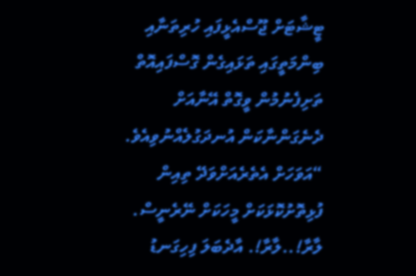ޓީޝާޓަށް ޖޫސްއެޅީފައި ހުރިތަނާއި ބިންމަތީގައި ތަޅައިގެން ގޮސްފައިއޮތް ތަށިފެނުމުން ވީގޮތް އޭނާއަށް ދެނެގަންނާކަން އުނދަގުލެއްނުވިއެވެ. “އަވަހަށް އެތެރެއަށްވަދޭ ތިއިން ފުޅިތޮށުކޮޅަކަށް މީހަކަށް ނޭރެނީސް. ލާރާ!..ލާރާ!. އާދެބަލަ ފިހިގަނޑު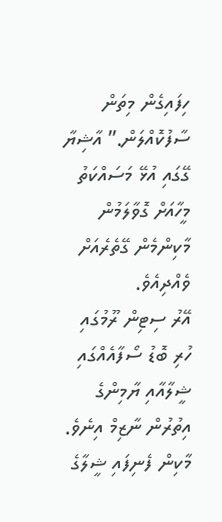ހިފައިގެން މިތަން ސާފުކޮއްލަން.” އާޝިޔާ ގޭގައި އުޅޭ މަސައްކަތު މީހާއަށް ގޮވާލަމުން މާކިންމެން ގޭތެރެއަށް ވެއްދިއެވެ.
އޭރު ސިޓިން ރޫމުގައި ހުރި ބޮޑު ސޯފާއެއްގައި ޝީލާއާއި ޔާމިންގެ އިތުރުން ނާޒިމް އިނެވެ. މާކިން ފެނިފައި ޝީލާގެ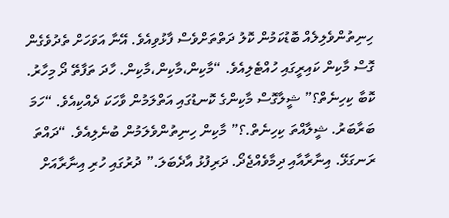ހިނިތުންވެލިލެއް ބޮޑުކަމުން ކޮލު ދަތްތަށްވެސް ފާޅުވިއެވެ. އޭނާ އަވަހަށް ތެދުވެގެން ގޮސް މާކިން ކައިރީގައި ހުއްޓެލިއެވެ. “މާކިން،މާކިން،މާކިން. ހާދަ ތަފާތޭ ދޯ މިހާރު. ކޮބާ ކިހިނެތް؟” ޝީލާގޮސް މާކިންގެ ކޮނޑުގައި އަތްލަމުން ވާހަކަ ދެއްކިއެވެ. “ހަމަ ބަރާބަރު. ޝީލާއްތަ ކިހިނެތް.؟” މާކިން ހިނިތުންވެލަމުން ބުނެލިއެވެ. “ދައްތަ ރަނގަޅޭ. އިނާރާއާއި ދިމާވެއްޖެދޯ. ދަރިފުޅު އާދެބަލަ.” ދުރުގައި ހުރި އިނާރާއަށް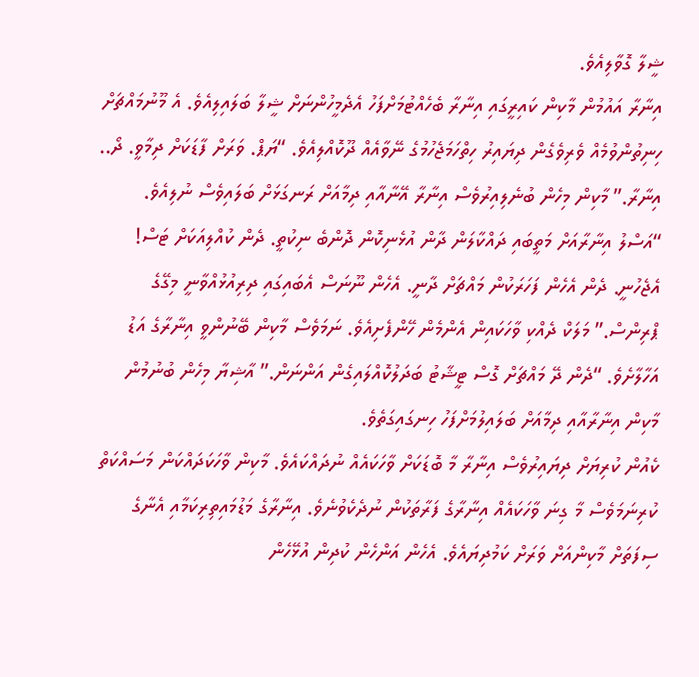ޝީލާ ގޮވާލިއެވެ.
އިނާރާ އައުމުން މާކިން ކައިރީގައި އިނާރާ ބެހެއްޓުމަށްފަހު އެދެމީހުންނަށް ޝީލާ ބަލައިލިއެވެ. އެ މޫނުމައްޗަށް ހިނިތުންވުމެއް ވެރިވެގެން ދިޔައިރު ހިތްހަމަޖެހުމުގެ ނޭވާއެއް ދޫކޮއްލިއެވެ. “ޔަޕް. ވަރަށް ފާޑަކަށް ދިމާވީ. ދޯ.. އިނާރާ.” މާކިން މިހެން ބުނެލިއިރުވެސް އިނާރާ އޭނާއާއި ދިމާއަށް ރަނގަޅަށް ބަލައިވެސް ނުލިއެވެ.
“އަސްލު އިނާރާއަށް މަތީބައި ދައްކާލަން ދާން އުޅެނިކޮން ދޮންބެ ނިކުތީ. ދެން ކުއްލިއަކަށް ޓަސް! އެޖެހުނީ. ދެން އެހެން ފަހަރަކުން މައްޗަށް ދާނީ. އެހެން ނޫނަސް އެބައިގައި ދިރިއުޅުއްވާނީ މިގޭގެ ޕްރިންސް.” މަލަކް ދެއްކި ވާހަކައިން އެންމެން ހޭންފެށިއެވެ. ނަމަވެސް މާކިން ބޭނުންވީ އިނާރާގެ އަޑު އަހާލާށެވެ. “ދެން ދޭ މައްޗަށް ގޮސް ޓީޝާޓު ބަދަލުކޮއްލައިގެން އަންނަން.” އާޝިޔާ މިހެން ބުނުމުން މާކިން އިނާރާއާއި ދިމާއަށް ބަލައިލުމަށްފަހު ހިނގައިގަތެވެ.
ކެއުން ކުރިޔަށް ދިޔައިރުވެސް އިނާރާ މާ ބޮޑަކަށް ވާހަކައެއް ނުދައްކައެވެ. މާކިން ވާހަކަދައްކަން މަސައްކަތް ކުރިނަމަވެސް މާ ގިނަ ވާހަކައެއް އިނާރާގެ ފަރާތަކުން ނުދެކެވުނެވެ. އިނާރާގެ މަޑުމައިތިރިކަމާއި އެނާގެ ސިފަތަށް މާކިންއަށް ވަރަށް ކަމުދިޔައެވެ. އެހެން އަންހެން ކުދިން އުޅޭހެން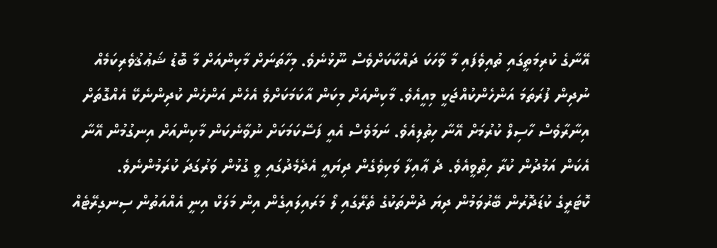އޭނާގެ ކުރިމަތީގައި ތުއިވެފައި މާ ވާހަކަ ދައްކާކަށްވެސް ނޫޅުނެވެ. މިހާތަނަށް މާކިންއަށް މާ ބޮޑު ޝަޢުޤުވެރިކަމެއް ނުދިން ފުރަތަމަ އަންހެންކުއްޖަކީ މިއީއެވެ. މާކިންއަށް މިކަން އާކަމަކަށްވެ އެހެން އަންހެން ކުދިންނެކޭ އެއްގޮތަށް އިނާރާވެސް ހާސިލް ކުރުމަށް އޭނާ ހިތުލިއެވެ. ނަމަވެސް އެއީ ފަސޭކަމަކަށް ނުވާނެކަން މާކިންއަށް އިނގުމުން އޭނާ އެކަން އަމުދުން ކުރާ ހިތްވީއެވެ. ދެ ޢާއިލާ ވަކިވެގެން ދިޔައީ އެދެމެދުގައި ވީ ގުޅުން ވަރުގަދަ ކުރަމުންނެވެ.
ކޮޓަރީގެ ކުޑަދޮރުން ބޭރުވަމުން ދިޔަ ދުންތަކުގެ ތެރޭގައި ލޯ މަރައިލައިގެން އިން މަލަކް އިނީ އެއްއަތުން ސިނގިރޭޓެއް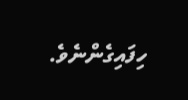ހިފައިގެންނެވެ.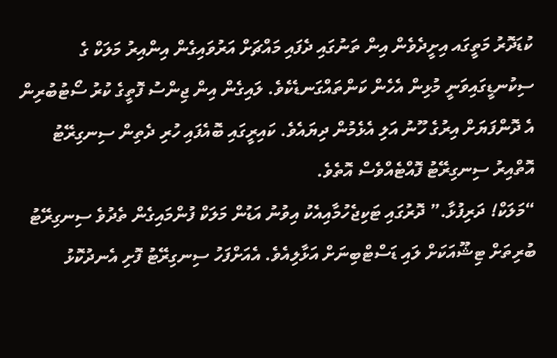ކުޑަދޮރު މަތީގައ އިށީދެވެން އިން ތަނުގައި ދެފައި މައްޗަށް އަރުވައިގެން އިންއިރު މަލަކް ގެ ސިކުނޑީގައިވަނީ މުޅިން އެހެން ކަންތައްގަނޑެކެވެ. ލައިގެން އިން ޖިންސު ފޮތީގެ ކުރު ސޯޓުބުރިން އެ ދޮންފަޔަށް އިރުގެ ހޫނު އަލި އެޅެމުން ދިޔައެވެ. ކައިރީގައި ބޮއެފައި ހުރި ދެތިން ސިނގިރޭޓު އޮތްއިރު ސިނގިރޭޓު ފޮއްޓެއްވެސް އޮތެވެ.
“މަލަކް! ދަރިފުޅާ.” ދޮރުގައި ޓަކިޖެހުމާއިއެކު އިވުނު އަޑުން މަލަކް ފުންމައިގެން ތެދުވެ ސިނގިރޭޓު ބުރިތަށް ޓިޝޫއަކަށް ލައި ޑަސްޓްބިނަށް އަޅާލިއެވެ. އެއަށްފަހު ސިނގިރޭޓު ފޮށި އެނދުކޮޅު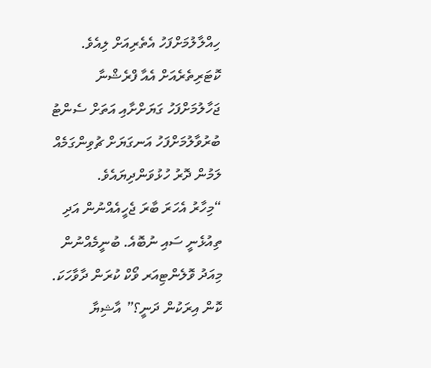ހިއްލާލުމަށްފަހު އެތެރިއަށް ލިއެވެ. ކޮޓަރިތެރެއަށް އެއާ ފްރެޝްނާ ޖަހާލުމަށްފަހު ގަޔަށްށާއި އަތަށް ސެންޓު ބުރުވާލުމަށްފަހު އަނގަޔަށް ޗުވިންގަމެއް ލަމުން ދޮރު ހުޅުވަންދިޔައެވެ.
“މިހާރު އެހަރަ ބާރަ ޖެހީއެއްނުން އަދި ތިއުޅެނީ ސައި ނުބޮއެ. ބުނީމެއްނުން މިއަދު ވޮލެންޓިއަރ ވޯކް ކުރަން ދާވާހަކަ. ކޮން އިރަކުން ދަނީ؟” އާޝިޔާ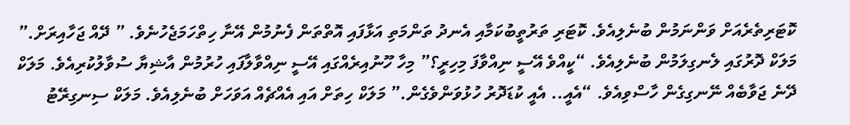ކޮޓަރިތެރެއަށް ވަންނަމުން ބުނެލިއެވެ. ކޮޓަރި ތަރުތީބުކަމާއި އެނދު ތަންމަތި އަޅާފައި އޮތްތަން ފެނުމުން އޭނާ ހިތްހަމަޖެހުނެވެ. ” ދޭއް ޖަހާއިރަށް.” މަލަކް ދޮރުގައި ލެނގިލަމުން ބުނެލިއެވެ. “ކީއްވެ އޭސީ ނިއްވާފަ މިހިރީ؟” މިހާ ހޫނުއިރެއްގައި އޭސީ ނިއްވާލާފައި ހުރުމުން އާޝިޔާ ސުވާލުކުރިއެވެ. މަލަކް ދޭނެ ޖަވާބެއް ނޭނގިގެން ހާސްވިއެވެ. “އެއީ.. އެއީ ކުޑަދޮރު ހުޅުވަންވެގެން.” މަލަކް ހިތަށް އައި އެއްޗެއް އަވަހަށް ބުނެލިއެވެ. މަލަކް ސިނގިރޭޓު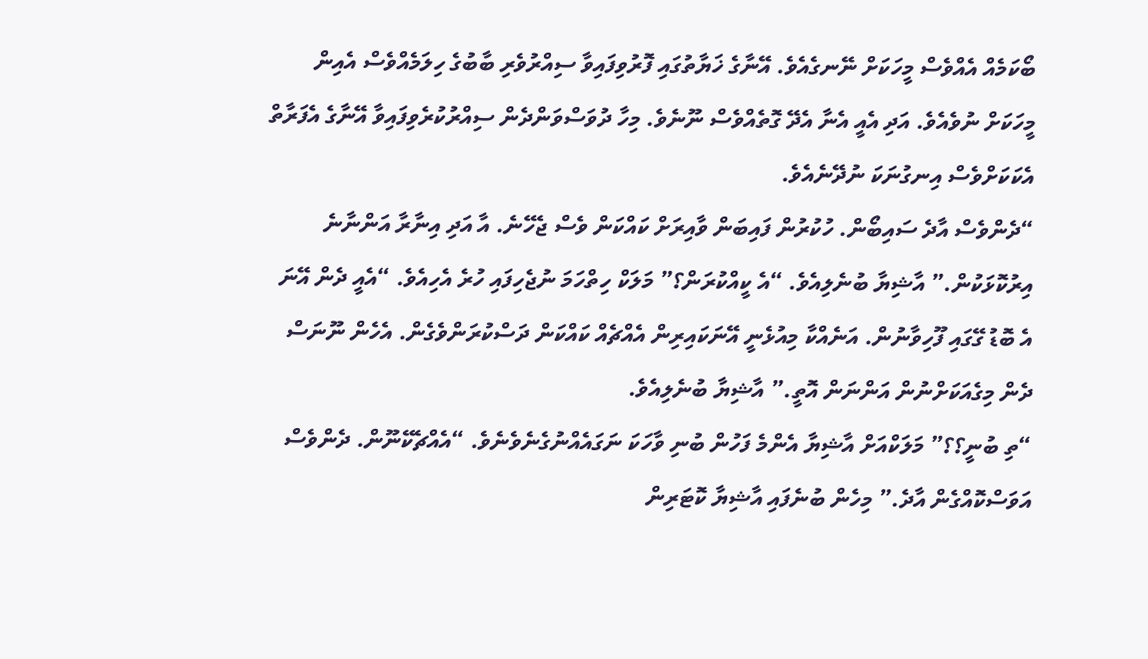ބޯކަމެއް އެއްވެސް މީހަކަށް ނޭނގެއެވެ. އޭނާގެ ޚަޔާތުގައި ފޮރުވިފައިވާ ސިއްރުވެރި ބާބުގެ ހިލަމެއްވެސް އެއިން މީހަކަށް ނުވެއެވެ. އަދި އެއީ އެނާ އެދޭ ގޮތެއްވެސް ނޫނެވެ. މިހާ ދުވަސްވަންދެން ސިއްރުކުރެވިފައިވާ އޭނާގެ އެފަރާތް އެކަކަށްވެސް އިނގުނަކަ ނުދޭނެއެވެ.
“ދެންވެސް އާދެ ސައިބޯން. ހުކުރުން ފައިބަން ވާއިރަށް ކައްކަން ވެސް ޖެހޭނެ. އާ އަދި އިނާރާ އަންނާނެ އިރުކޮޅަކުން.” އާޝިޔާ ބުނެލިއެވެ. “އެ ކީއްކުރަން؟” މަލަކް ހިތްހަމަ ނުޖެހިފައި ހުރެ އެހިއެވެ. “އެއީ ދެން އޭނަ އެ ބޮޑު ގޭގައި ފޫހިވާނުން. އަނެއްކާ މިއުޅެނީ އޭނަކައިރިން އެއްޗެއް ކައްކަން ދަސްކުރަންވެގެން. އެހެން ނޫނަސް ދެން މިގެއަކަށްނުން އަންނަން އޮތީ.” އާޝިޔާ ބުނެލިއެވެ.
“ތި ބުނީ؟؟” މަލަކްއަށް އާޝިޔާ އެންމެ ފަހުން ބުނި ވާހަކަ ނަގައެއްނުގެނެވެނެވެ. “އެއްޗެކޭނޫން. ދެންވެސް އަވަސްކޮއްގެން އާދެ.” މިހެން ބުނެފައި އާޝިޔާ ކޮޓަރިން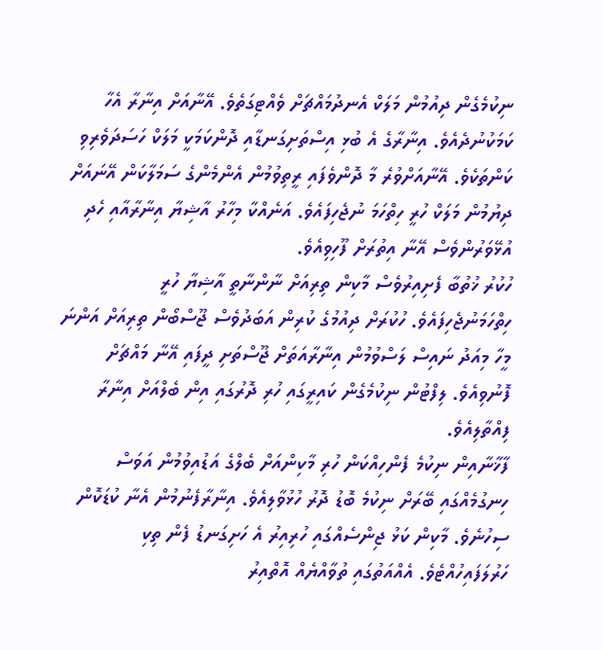ނިކުމެގެން ދިއުމުން މަލަކް އެނދުމައްޗަށް ވެއްޓިގަތެވެ. އޭނާއަށް އިނާރާ އެހާ ކަމަކުނުދެއެވެ. އިނާރާގެ އެ ބުޅި އިސްތަށިގަނޑާއި ދޮންކަމަކީ މަލަކް ހަސަދަވެރިވި ކަންތަކެވެ. އޭނާއަށްވުރެ މާ ދޮންވެފައި ރީތިވުމުން އެންމެންގެ ސަމަލާކަން އޭނައަށް ދިޔުމުން މަލަކް ހުރީ ހިތްހަމަ ނުޖެހިފައެވެ. އަނެއްކާ މިހާރު އާޝިޔާ އިނާރާއާއި ހެދި އުޅޭވަރުންވެސް އޭނާ އިތުރަށް ފޫހިވިއެވެ.
ހުކުރު ޚުތުބާ ފެށިއިރުވެސް މާކިން ތިރިއަށް ނާންނާތީ އާޝިޔާ ހުރީ ހިތްހަމަނުޖެހިފައެވެ. ހުކުރަށް ދިއުމުގެ ކުރިން އަބަދުވެސް ޖޫސްބޯން ތިރިއަށް އަންނަ މީހާ މިއަދު ނައިސް ލަސްވުމުން އިނާރާއަތަށް ޖޫސްތަށި ދީފައި އޭނާ މައްޗަށް ފޮނުވިއެވެ. ލިފްޓުން ނިކުމެގެން ކައިރީގައި ހުރި ދޮރުގައި އިން ބެލްއަށް އިނާރާ ފިއްތާލިއެވެ.
ފާޚާނާއިން ނިކުމެ ފެންހިއްކަން ހުރި މާކިންއަށް ބެލްގެ އަޑުއިވުމުން އަވަސް ހިނގުމެއްގައި ބޭރަށް ނިކުމެ ބޮޑު ދޮރު ހުޅުވާލިއެވެ. އިނާރާފެނުމުން އެނާ ކުޑަކޮން ސިހުނެވެ. މާކިން ކަޅު ޖިންސެއްގައި ހުރިއިރު އެ ހަށިގަނޑު ފެން ތިކި ހަރުލަފައިހުއްޓެވެ. އެއްއަތުގައި ތުވާއްޔެއް އޮތްއިރު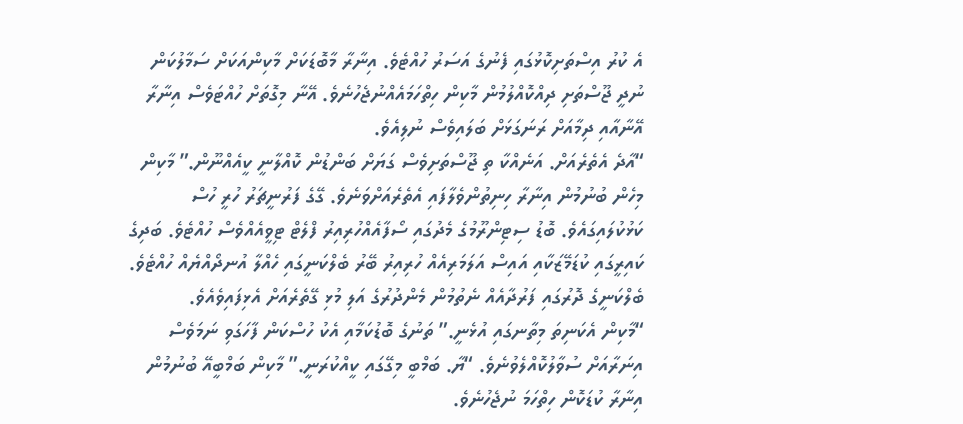އެ ކުރު އިސްތަށިކޮޅުގައި ފެނުގެ އަސަރު ހުއްޓެވެ. އިނާރާ މާބޮޑަކަށް މާކިންއަކަށް ސަމާލުކަން ނުދީ ޖޫސްތަށި ދިއްކޮއްލުމުން މާކިން ހިތްހަމައެއްނުޖެހުނެވެ. އޭނާ މިގޮތަށް ހުއްޓަވެސް އިނާރާ އޭނާއާއި ދިމާއަށް ރަނަގަޅަށް ބަލައިވެސް ނުލިއެވެ.
“އާދެ އެތެރެއަށް. އަނެއްކާ ތި ޖޫސްތަށިވެސް ގަޔަށް ބަންޑުން ކޮއްލާނީ ކީއެއްނޫން.” މާކިން މިހެން ބުނުމުން އިނާރާ ހިނިތުންވެލާފައި އެތެރެއަށްވަނެވެ. ގޭގެ ފަރުނީޗަރު ހުރީ ހުސް ކަޅުކުލައިގައެވެ. ބޮޑު ސިޓިންރޫމުގެ މެދުގައި ސޯފާއެއްހުރިއިރު ފްލެޓް ޓިވީއެއްވެސް ހުއްޓެވެ. ބަދިގެ ކައިރީގައި ކުޑަމޭޒަކާއި އައިސް އަލަމަރިއެއް ހުރިއިރު ބޭރު ބެލްކަނީގައި ހެއްލާ އުނދޯއްޔެއް ހުއްޓެވެ. ބެލްކަނީގެ ދޮރުގައި ފަރުދާއެއް ނެތުމުން މެންދުރުގެ އަލި މުޅި ގޭތެރެއަށް އެޅިފައިވެއެވެ.
“މާކިން އެކަނިތަ މިތާނގައި އުޅެނީ.” ތަނުގެ ބޮޑުކަމާއި އެކު ހުސްކަން ފާހަގަވި ނަމަވެސް އިނަރާއަށް ސުވާލުކޮއްލެވުނެވެ. “ޔާ. ބަމްބީ މިގޭގައި ކީއްކުރަނީ.” މާކިން ބަމްބީއޭ ބުނުމުން އިނާރާ ކުޑަކޮން ހިތްހަމަ ނުޖެހުނެވެ.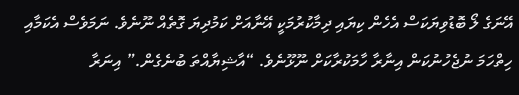އޭނަގެ ލޯ ބޮޑުވިޔަކަސް އެހެން ކިޔައި ދިމާކުރުމަކީ އޭނާއަށް ކަމުދިޔަ ގޮތެއް ނޫނެވެ. ނަމަވެސް އެކަމާއި ހިތްހަމަ ނުޖެހުނުކަން އިނާރާ ހާމަކުރާކަށް ނޫޅޫނެވެ. “އާޝިޔާއްތަ ބުނެގެން.” އިނަރާ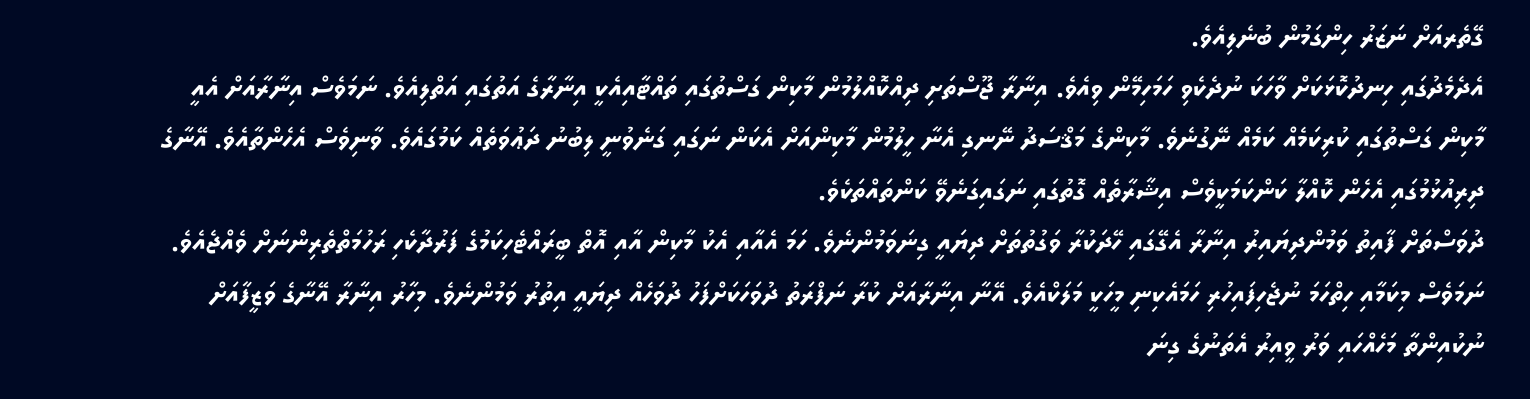ގޭތެރއަށް ނަޒަރު ހިންގަމުން ބުނެލިއެވެ.
އެދެމެދުގައި ހިނދުކޮޅަކަށް ވާހަކަ ނުދެކެވި ހަމަހިމޭން ވިއެވެ. އިނާރާ ޖޫސްތަށި ދިއްކޮއްލުމުން މާކިން ގަސްތުގައި ތައްޓާއިއެކީ އިނާރާގެ އަތުގައި އަތްލިއެވެ. ނަމަވެސް އިނާރާއަށް އެއީ މާކިން ގަސްތުގައި ކުރިކަމެއް ކަމެއް ނޭގުނެވެ. މާކިންގެ މަޤްސަދު ނޭނގި އެނާ ހީލުމުން މާކިންއަށް އެކަން ނަގައި ގަނެވުނީ ލިބުނު ދަޢުވަތެއް ކަމުގައެވެ. ވާނިވެސް އެހެންތާއެވެ. އޭނާގެ ދިރިއުޅުމުގައި އެހެން ކޮއްލާ ކަންކަމަކީވެސް އިޝާރާތެއް ގޮތުގައި ނަގައިގަނެވޭ ކަންތައްތަކެވެ.
ދުވަސްތަށް ފާއިތު ވަމުންދިޔައިރު އިނާރާ އެގޭގައި ހޭދަކުރާ ވަގުތުތަށް ދިޔައީ ގިނަވަމުންނެވެ. ހަމަ އެއާއި އެކު މާކިން އާއި އޮތް ބީރައްޓެހިކަމުގެ ފަރުދާކެހި ރަހުމަތްތެރިންނަށް ވެއްޖެއެވެ. ނަމަވެސް މިކަމާއި ހިތްހަމަ ނުޖެހިފައިހުރި ހަމައެކިނި މީހަކީ މަލަކްއެވެ. އޭނާ އިނާރާއަށް ކުރާ ނަފްރަތު ދުވަހަކަށްފަހު ދުވަހެއް ދިޔައީ އިތުރު ވަމުންނެވެ. މިހާރު އިނާރާ އޭނާގެ ވަޒީފާއަށް ނުކުއިންތާ މަހެއްހައި ވަރު ވީއިރު އެތަނުގެ ގިނަ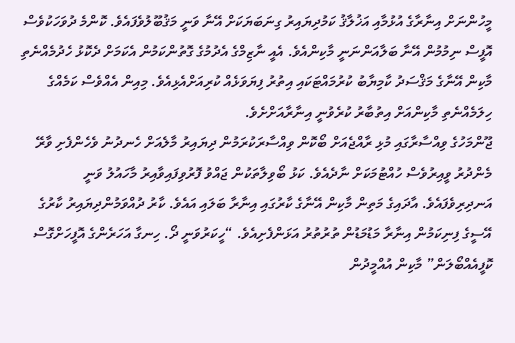މީހުންނަށް އިނާރާގެ އުޅުމާއި އަޚުލާޤު ކަމުދިޔައިރު ގިނަބަޔަކަށް އޭނާ ވަނީ މަޤުބޫލުވެފައެވެ. ކޮންމެ ދުވަހަކުވެސް އޮފީސް ނިމުމުން އޭނާ ބަލާއަންނަނީ މާކިންއެވެ. އެއީ ނާޒިމްގެ އެދުމުގެ ގޮތުންކަމުން އެކަމަށް ދެކޮޅު ހެދުމެއްނެތި މާކިން އޭނާގެ މަޤްސަދު ކާމިޔާބު ކުރުމައްޓަކައި އިތުރު ފިޔަވަޅެއް ކުރިއަށްއެޅިއެވެ. މިއިން އެއްވެސް ކަމެއްގެ ހިލަމެއްނެތި މާކިންއަށް އިތުބާރު ކުރެވުނީ އިނާރާއަށްށެވެ.
ޖޫންމަހުގެ ވިއްސާރާގައި މުޅި ރާއްޖެއަށް ބޯކޮން ވިއްސާރަކުރަމުން ދިޔައިރު މާލެއަށް ހެނދުނު ވެހެންފެށި ވާރޭ މެންދުރު ވީއިރުވެސް ހުއްޓުމަކަށް ނާދެއެވެ. ކަޅު ބޯވިލާތަކުން ޖައްވު ފޮރުވިފައިވާއިރު މާހައުލު ވަނީ އަނދިރިވެފައެވެ. އާދައިގެ މަތިން މާކިން އޭނާގެ ކާރުގައި އިނާރާ ބަލައި އައެވެ. ކާރު ދުއްވަމުންދިޔައިރު ކާރުގެ އޭސީގެ ފިނިކަމުން އިނާރާ މަޑުމަޑުން ތުރުތުރު އަޅަންފެށިއެވެ. “ހީކަރުވަނީ ދޯ. ހިނގާ އަހަރެންގެ އޮފީހަށްގޮސް ކޮފީއެއްބޯލަން” މާކިން އުއްމީދުން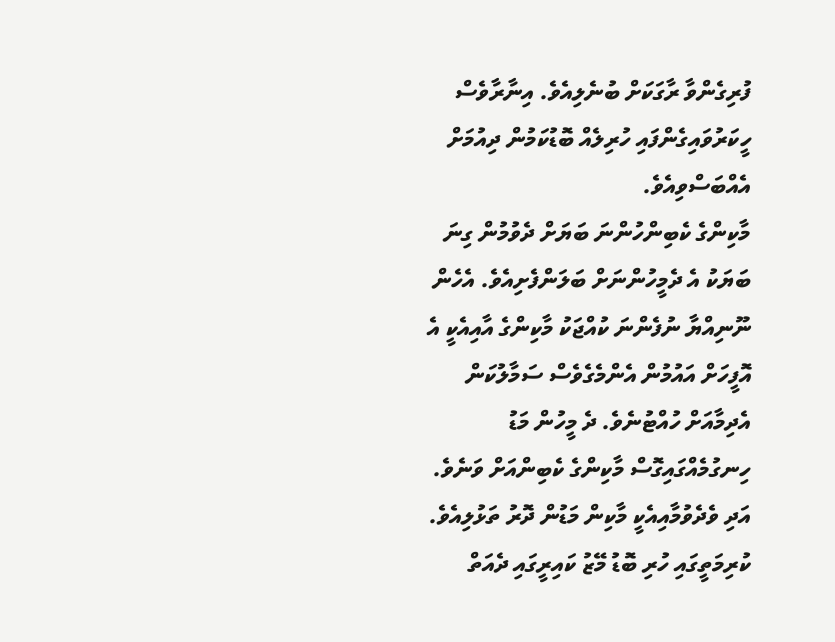ފުރިގެންވާ ރާގަކަށް ބުނެލިއެވެ. އިނާރާވެސް ހީކަރުވައިގެންފައި ހުރިލެއް ބޮޑުކަމުން ދިއުމަށް އެއްބަސްވިއެވެ.
މާކިންގެ ކެބިންހުންނަ ބަޔަށް ދެވުމުން ގިނަ ބަޔަކު އެ ދެމީހުންނަށް ބަލަންފެށިއެވެ. އެހެން ނޫނިއްޔާ ނުފެންނަ ކުއްޖަކު މާކިންގެ އާއިއެކީ އެ އޮފީހަށް އައުމުން އެންމެގެވެސް ސަމާލުކަން އެދިމާއަށް ހުއްޓުނެވެ. ދެ މީހުން މަޑު ހިނގުމެއްގައިގޮސް މާކިންގެ ކެބިންއަށް ވަނެވެ. އަދި ވެދެވުމާއިއެކީ މާކިން މަޑުން ދޮރު ތަޅުލިއެވެ.
ކުރިމަތީގައި ހުރި ބޮޑު މޭޒު ކައިރީގައި ދެއަތް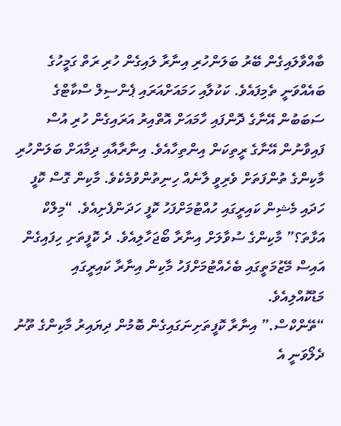ބާއްވާލައިގެން ބޭރު ބަލަންހުރި އިނާރާ ލައިގެން ހުރި ރަތް ގަމީހުގެ ބައެއްވަނީ ތެމިފައެވެ. ކަކުލާއި ހަމައަށްއަރައި ޕެންސިލް ސްކާޓްގެ ސަބަބުން އޭނާގެ ދޮންފައި ހާމައަށް އޮތްއިރު އަރައިގެން ހުރި އުސް ފައިވާނުން އޭނާގެ ރީތިކަން އިންތިހާއެވެ. އިނާރާއާއި ދިމާއަށް ބަލަންހުރި މާކިންގެ ތުންފަތަށް ވެރިވީ ލާނެއް ހިނިތުންވުމެކެވެ. މާކިން ގޮސް ކޮފީ ހަދައި މެޝިން ކައިރީގައި ހުއްޓުމަށްފަހު ކޮފީ ހަދަންފެށިއެވެ. “މިލްކް އަޅާތަ؟” މާކިންގެ ސުވާލަށް އިނާރާ ބޯޖަހާލިއެވެ. ދެ ކޮފީތަށި ހިފައިގެން އައިސް މޭޒުމަތީގައި ބެހެއްޓުމަށްފަހު މާކިން އިނާރާ ކައިރީގައި މަޑުކޮއްލިއެވެ.
“ތޭންކްސް.” އިނާރާ ކޮފީތަށިނަގައިގެން ބޮމުން ދިޔައިރު މާކިންގެ ތޫނު ދެލޯވަނީ އެ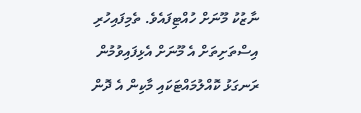ނާޒުކު މޫނަށް ހުއްޓިފައެވެ. ތެމިފައިހުރި އިސްތަށިތަށް އެ މޫނަށް އެޅިފައިވުމުން ރަނގަޅު ކޮއްލުމައްޓަކައި މާކިން އެ ދޮން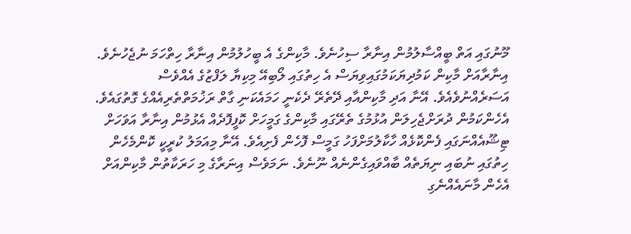މޫނުގައި އަތް ބީއްސާލުމުން އިނާރާ ސިހުނެވެ. މާކިންގެ އެ ބީހުލުމުން އިނާރާ ހިތްހަމަ ނުޖެހުނެވެ. އިނާރާއަށް މާކިން ކަމުދިޔަކަމުގައިވިޔަސް އެ ހިތުގައި ލޯބިއޭ މިކިޔާ ލަފްޒުގެ އެއްވެސް އަސަރެއްނުވެއެވެ. އޭނާ އަދި މާކިންއާއި ދޭތެރޭ ދެކެނީ ހަމައެކަނި ގާތް ރަޚުމަތްތެރިއެއްގެ ގޮތުގައެވެ. އެހެންކަމުން ދުރަށްޖެހިލަން އުޅުމުގެ ތެރޭގައި މާކިންގެ ގަމީހަށް ކޮފީފޮދެއް އެޅުމުން އިނާރާ އަވަހަށް ޓިޝޫއެއްނަގައި ފެންކޮޅެއް ހާކާލުމަށްފަހު ގަމީސް ފޮހެން ފެށިއެވެ. އޭނާ މިއަމަލު ކުރީކީ ކޮންމެހެން ހިތުގައި ނުބައި ނިޔަތެއް ބާއްވައިގެންނެއް ނޫނެވެ. ނަމަވެސް އިނަރާގެ މި ހަރަކާތުން މާކިންއަށް އެހެން މާނައެއްނެގި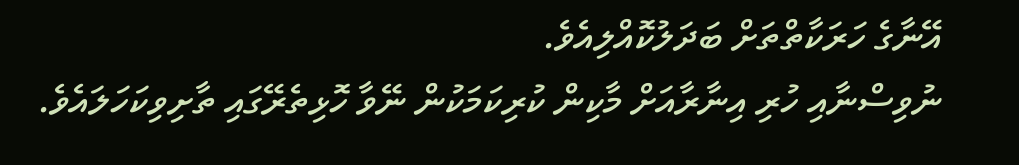އޭނާގެ ހަރަކާތްތަށް ބަދަލުކޮއްލިއެވެ.
ނުވިސްނާއި ހުރި އިނާރާއަށް މާކިން ކުރިކަމަކުން ނޭވާ ހޮޅިތެރޭގައި ތާށިވިކަހަލައެވެ.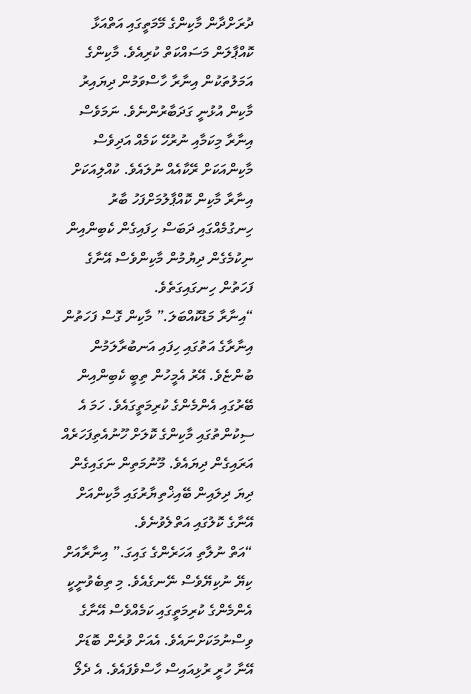ދުރަށްދާން މާކިންގެ މޭމަތީގައި އަތްއަޅާ ކޮއްޕާލަން މަސައްކަތް ކުރިއެވެ. މާކިންގެ އަމަލުތަކުން އިނާރާ ހާސްވަމުން ދިޔައިރު މާކިން އުޅުނީ ގަދަބާރުންނެވެ. ނަމަވެސް އިނާރާ މިކަމާއި ނުރުހޭ ކަމެއް އަދިވެސް މާކިންއަކަށް ރޭކާއެއް ނުލައެވެ. ކުއްލިއަކަށް އިނާރާ މާކިން ކޮއްޕާލުމަށްފަހު ބާރު ހިނގުމެއްގައި ދަބަސް ހިފައިގެން ކެބިންއިން ނިކުމެގެން ދިޔުމުން މާކިންވެސް އޭނާގެ ފަހަތުން ހިނގައިގަތެވެ.
“އިނާރާ މަޑުކޮއްބަލަ.” މާކިން ގޮސް ފަހަތުން އިނާރާގެ އަތުގައި ހިފައި އަނބުރާލަމުން ބުންޏެވެ. އޭރު އެމީހުން ތިބީ ކެބިންއިން ބޭރުގައި އެންމެންގެ ކުރިމަތީގައެވެ. ހަމަ އެ ސިކުންތުގައި މާކިންގެ ކޮލަށް ހޫނުއެތިފަހަރެއް އަރައިގެން ދިޔައެވެ. މޫނުމަތިން ނަގައިގެން ދިޔަ ދިލައިން ބޭއިޚްތިޔާރުގައި މާކިންއަށް އޭނާގެ ކޮލުގައި އަތްލެވުނެވެ.
“އަތް ނުލާތި އަހަރެންގެ ގައިގަ.” އިނާރާއަށް ކިޔޭ ނުކިޔޭވެސް ނޭނގެއެވެ. މި ތިބެވުނީކީ އެންމެންގެ ކުރިމަތީގައި ކަމެއްވެސް އޭނާގެ ވިސްނުމަކަށްނައެވެ. އެއަށް ވުރެން ބޮޑަށް އޭނާ ހުރީ ރުޅިއައިސް ހާސްވެފައެވެ. އެ ދެލޯ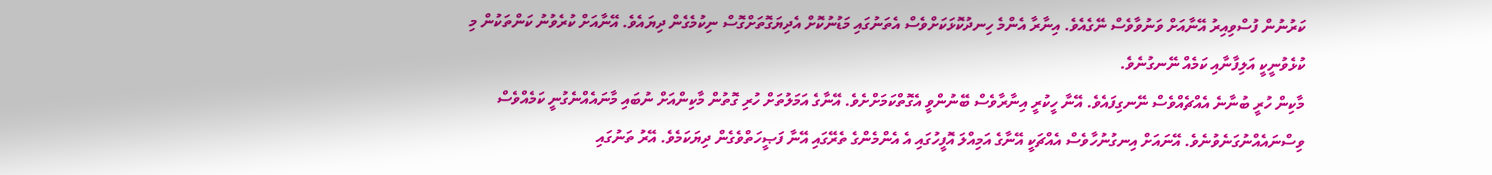ކަރުނުން ފުސްވިއިރު އޭނާއަށް ވަނުވާވެސް ނޭގެއެވެ. އިނާރާ އެންމެ ހިނދުކޮޅަކަށްވެސް އެތަނުގައި މަޑުނުކޮށް އެދިޔަގޮތަށްގޮސް ނިކުމެގެން ދިޔައެވެ. އޭނާއަށް ކުރެވުނު ކަންތަކުން މި ކުޅެވުނީކީ އަލިފާނާއި ކަމެއް ނޭނގުނެވެ.
މާކިން ހުރީ ބުނާނެ އެއްޗެއްވެސް ނޭނގިފައެވެ. އޭނާ ހީކުރީ އިނާރާވެސް ބޭނުންވީ އެގޮތްކަމަށްށެވެ. އޭނާގެ އަމަލުތަށް ހުރި ގޮތުން މާކިންއަށް ނުބައި މާނައެއްނެގުނީ ކަމެއްވެސް ވިސްނައެއްނުގަނެވުނެވެ. އޭނައަށް އިނގުނުހާވެސް އެއްޗަކީ އޭނާގެ އަމިއްލަ އޮފީހުގައި އެ އެންމެންގެ ތެރޭގައި އޭނާ ފަޞީހަތްވެގެން ދިޔަކަމެވެ. އޭރު ތަނުގައި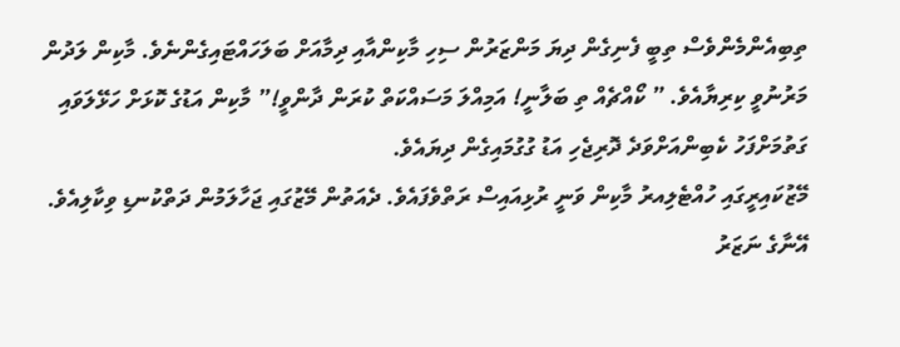ތިބިއެންމެންވެސް ތިބީ ފެނިގެން ދިޔަ މަންޒަރުން ސިހި މާކިންއާއި ދިމާއަށް ބަލަހައްޓައިގެންނެވެ. މާކިން ލަދުން މަރުނުވީ ކިރިޔާއެވެ. ” ކޯއްޗެއް ތި ބަލާނީ! އަމިއްލަ މަސައްކަތް ކުރަން ދާންވީ!” މާކިން އަޑުގެ ކޮޅަށް ހަޅޭލަވައި ގަތުމަށްފަހު ކެބިންއަށްވަދެ ދޮރިޖެހި އަޑު ގުގުމައިގެން ދިޔައެވެ.
މޭޒުކައިރީގައި ހުއްޓެލިއރު މާކިން ވަނީ ރުޅިއައިސް ރަތްވެފައެވެ. ދެއަތުން މޭޒުގައި ޖަހާލަމުން ދަތްކުނޑި ވިކާލިއެވެ. އޭނާގެ ނަޒަރު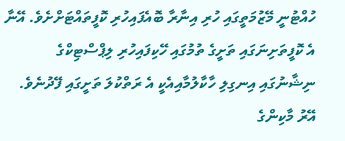ހުއްޓުނީ މޭޒުމަތީގައި ހުރި އިނާރާ ބޮއެފައިހުރި ކޮފީތައްޓަށްށެވެ. އޭނާ އެ ކޮފީތަށިނަގައި ތަށީގެ ތުމުގައި ހޭކިފައިހުރި ލިޕްސްޓިކްގެ ނިޝާނުގައި އިނގިލި ހާކާލުމާއިއެކީ އެ ރަތްކުލަ ތަށީގައި ފޭދުނެވެ. އޭރު މާކިންގެ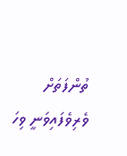ތުންފަތަށް ވެރިވެފައިވަނީ ވިހަ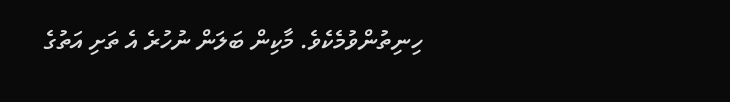ހިނިތުންވުމެކެވެ. މާކިން ބަލަން ނުހުރެ އެ ތަށި އަތުގެ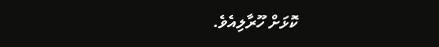ކޮޅަށް ހޫރާލިއެވެ.